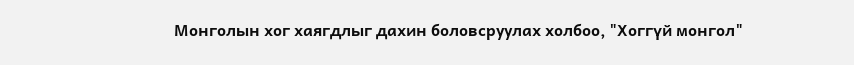Монголын хог хаягдлыг дахин боловсруулах холбоо, "Хоггүй монгол"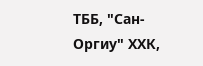ТББ, "Сан-Оргиу" ХХК,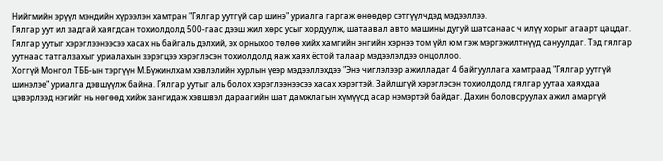Нийгмийн эрүүл мэндийн хүрээлэн хамтран "Гялгар уутгүй сар шинэ" уриалга гаргаж өнөөдөр сэтгүүлчдэд мэдээллээ.
Гялгар уут ил задгай хаягдсан тохиолдолд 500-гаас дээш жил хөрс усыг хордуулж, шатаавал авто машины дугуй шатсанаас ч илүү хорыг агаарт цацдаг. Гялгар уутыг хэрэглээнээсээ хасах нь байгаль дэлхий, эх орныхоо төлөө хийх хамгийн энгийн хэрнээ том үйл юм гэж мэргэжилтнүүд сануулдаг. Тэд гялгар уутнаас татгалзахыг уриалахын зэрэгцээ хэрэглэсэн тохиолдолд яаж хаях ёстой талаар мэдээлэлдээ онцоллоо.
Хоггүй Монгол ТББ-ын тэргүүн М.Бүжинлхам хэвлэлийн хурлын үеэр мэдээллэхдээ "Энэ чиглэлээр ажилладаг 4 байгууллага хамтраад "Гялгар уутгүй шинэлэе" уриалга дэвшүүлж байна. Гялгар уутыг аль болох хэрэглээнээсээ хасах хэрэгтэй. Зайлшгүй хэрэглэсэн тохиолдолд гялгар уутаа хаяхдаа цэвэрлээд нэгийг нь нөгөөд хийж зангидаж хэвшвэл дараагийн шат дамжлагын хүмүүсд асар нэмэртэй байдаг. Дахин боловсруулах ажил амаргүй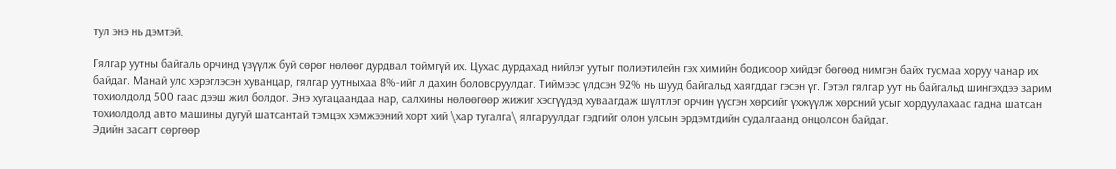тул энэ нь дэмтэй.

Гялгар уутны байгаль орчинд үзүүлж буй сөрөг нөлөөг дурдвал тоймгүй их. Цухас дурдахад нийлэг уутыг полиэтилейн гэх химийн бодисоор хийдэг бөгөөд нимгэн байх тусмаа хоруу чанар их байдаг. Манай улс хэрэглэсэн хуванцар, гялгар уутныхаа 8%-ийг л дахин боловсруулдаг. Тиймээс үлдсэн 92% нь шууд байгальд хаягддаг гэсэн үг. Гэтэл гялгар уут нь байгальд шингэхдээ зарим тохиолдолд 500 гаас дээш жил болдог. Энэ хугацаандаа нар, салхины нөлөөгөөр жижиг хэсгүүдэд хуваагдаж шүлтлэг орчин үүсгэн хөрсийг үхжүүлж хөрсний усыг хордуулахаас гадна шатсан тохиолдолд авто машины дугуй шатсантай тэмцэх хэмжээний хорт хий \хар тугалга\ ялгаруулдаг гэдгийг олон улсын эрдэмтдийн судалгаанд онцолсон байдаг.
Эдийн засагт сөргөөр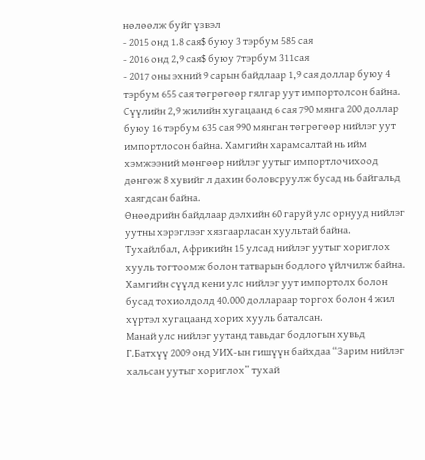нөлөөлж буйг үзвэл
- 2015 онд 1.8 сая$ буюу 3 тэрбум 585 сая
- 2016 онд 2,9 сая$ буюу 7тэрбум 311сая
- 2017 оны эхний 9 сарын байдлаар 1,9 сая доллар буюу 4 тэрбум 655 сая төгрөгөөр гялгар уут импортолсон байна.
Сүүлийн 2,9 жилийн хугацаанд 6 сая 790 мянга 200 доллар буюу 16 тэрбум 635 сая 990 мянган төгрөгөөр нийлэг уут импортлосон байна. Хамгийн харамсалтай нь ийм хэмжээний мөнгөөр нийлэг уутыг импортлочихоод дөнгөж 8 хувийг л дахин боловсруулж бусад нь байгальд хаягдсан байна.
Өнөөдрийн байдлаар дэлхийн 60 гаруй улс орнууд нийлэг уутны хэрэглээг хязгаарласан хуультай байна. Тухайлбал, Африкийн 15 улсад нийлэг уутыг хориглох хууль тогтоомж болон татварын бодлого үйлчилж байна. Хамгийн сүүлд кени улс нийлэг уут импортолх болон бусад тохиолдолд 40.000 доллараар торгох болон 4 жил хүртэл хугацаанд хорих хууль баталсан.
Манай улс нийлэг уутанд тавьдаг бодлогын хувьд Г.Батхүү 2009 онд УИХ-ын гишүүн байхдаа “Зарим нийлэг хальсан уутыг хориглох” тухай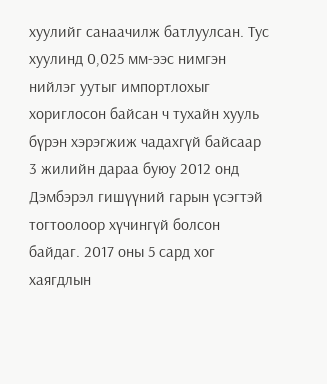хуулийг санаачилж батлуулсан. Тус хуулинд 0,025 мм-ээс нимгэн нийлэг уутыг импортлохыг хориглосон байсан ч тухайн хууль бүрэн хэрэгжиж чадахгүй байсаар 3 жилийн дараа буюу 2012 онд Дэмбэрэл гишүүний гарын үсэгтэй тогтоолоор хүчингүй болсон байдаг. 2017 оны 5 сард хог хаягдлын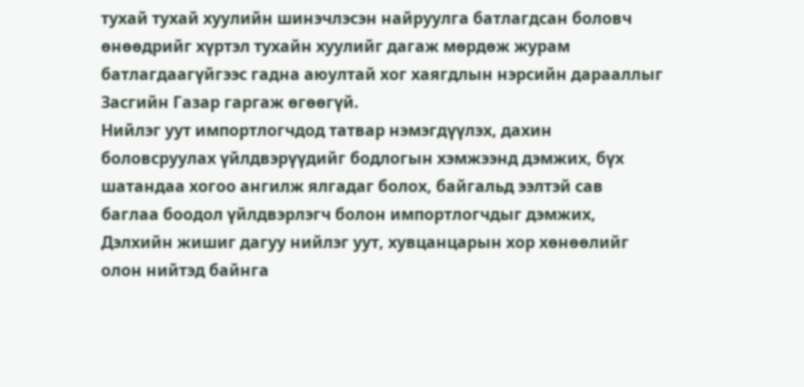тухай тухай хуулийн шинэчлэсэн найруулга батлагдсан боловч өнөөдрийг хүртэл тухайн хуулийг дагаж мөрдөж журам батлагдаагүйгээс гадна аюултай хог хаягдлын нэрсийн дарааллыг Засгийн Газар гаргаж өгөөгүй.
Нийлэг уут импортлогчдод татвар нэмэгдүүлэх, дахин боловсруулах үйлдвэрүүдийг бодлогын хэмжээнд дэмжих, бүх шатандаа хогоо ангилж ялгадаг болох, байгальд ээлтэй сав баглаа боодол үйлдвэрлэгч болон импортлогчдыг дэмжих, Дэлхийн жишиг дагуу нийлэг уут, хувцанцарын хор хөнөөлийг олон нийтэд байнга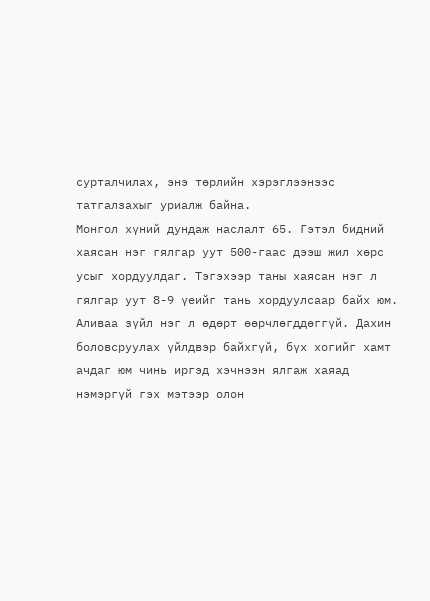сурталчилах, энэ төрлийн хэрэглээнээс татгалзахыг уриалж байна.
Монгол хүний дундаж наслалт 65. Гэтэл бидний хаясан нэг гялгар уут 500-гаас дээш жил хөрс усыг хордуулдаг. Тэгэхээр таны хаясан нэг л гялгар уут 8-9 үеийг тань хордуулсаар байх юм.
Аливаа зүйл нэг л өдөрт өөрчлөгддөггүй. Дахин боловсруулах үйлдвэр байхгүй, бүх хогийг хамт ачдаг юм чинь иргэд хэчнээн ялгаж хаяад нэмэргүй гэх мэтээр олон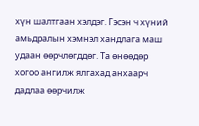хүн шалтгаан хэлдэг. Гэсэн ч хүний амьдралын хэмнэл хандлага маш удаан өөрчлөгддөг. Та өнөөдөр хогоо ангилж ялгахад анхаарч дадлаа өөрчилж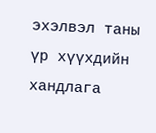эхэлвэл таны үр хүүхдийн хандлага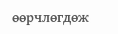өөрчлөгдөж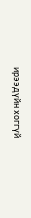ирээдүйн хоггүй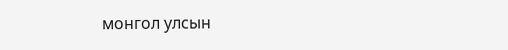монгол улсын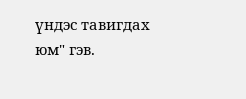үндэс тавигдах юм" гэв.